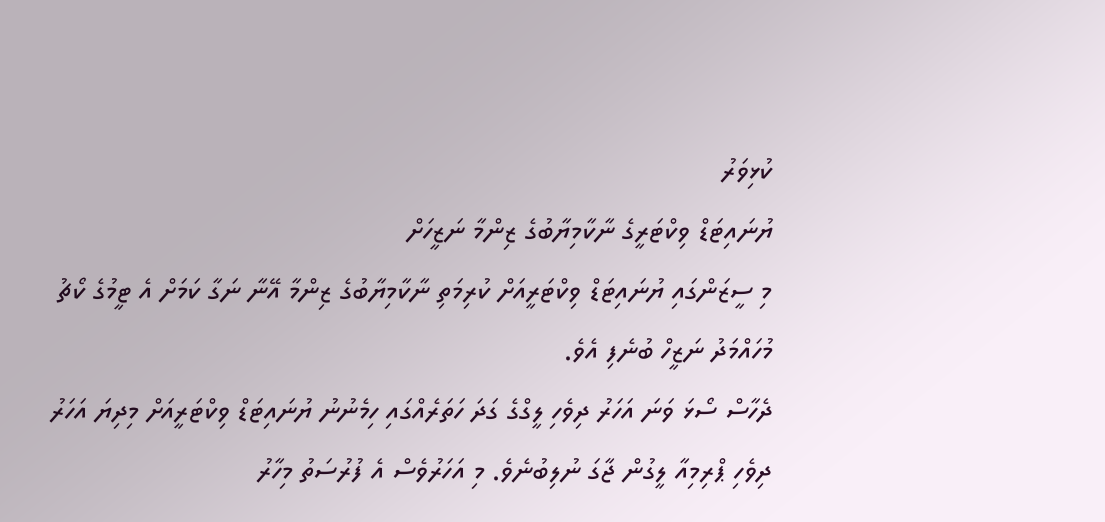ކުޅިވަރު
ޔުނައިޓަޑް ވިކްޓަރީގެ ނާކާމިޔާބުގެ ޒިންމާ ނަޒީހަށް
މި ސީޒަންގައި ޔުނައިޓަޑް ވިކްޓަރީއަށް ކުރިމަތި ނާކާމިޔާބުގެ ޒިންމާ އޭނާ ނަގާ ކަމަށް އެ ޓީމުގެ ކޯޗު މުހައްމަދު ނަޒީހް ބުނެފި އެވެ.
ދެހާސް ސޯޅަ ވަނަ އަހަރު ދިވެހި ލީގްގެ ގަދަ ހަތަރެއްގައި ހިމެނުނު ޔުނައިޓަޑް ވިކްޓަރީއަށް މިދިޔަ އަހަރު ދިވެހި ޕްރިމިއާ ލީގުން ޖާގަ ނުލިބުނެވެ. މި އަހަރުވެސް އެ ފުރުސަތު މިހާރު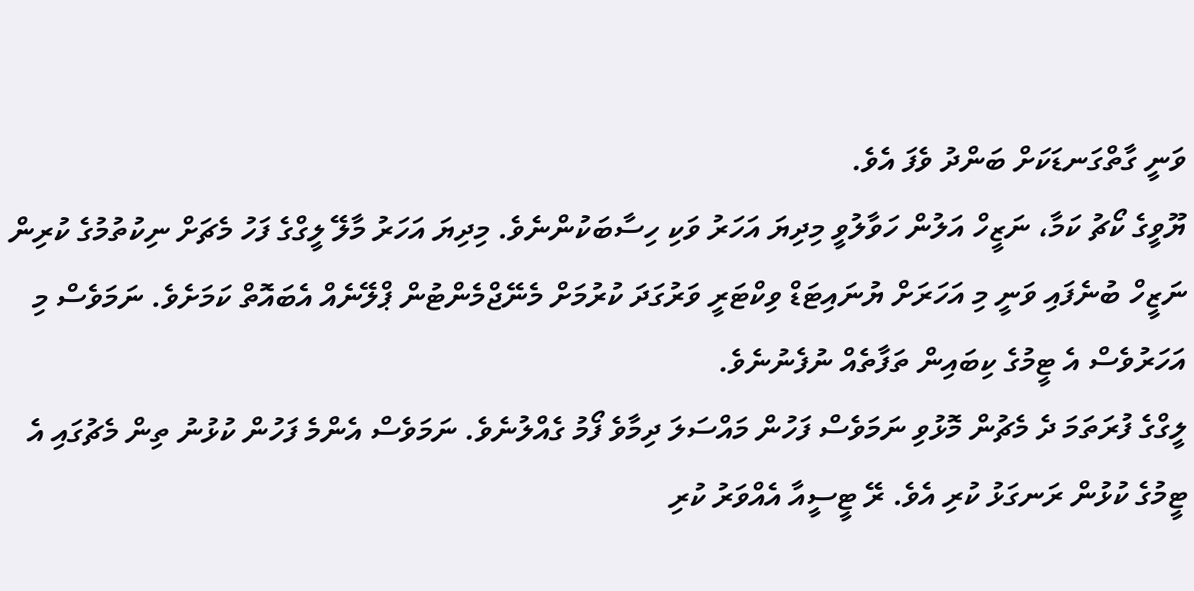ވަނީ ގާތްގަނޑަކަށް ބަންދު ވެފަ އެވެ.
ޔޫވީގެ ކޯޗު ކަމާ، ނަޒީހް އަލުން ހަވާލުވީ މިދިޔަ އަހަރު ވަކި ހިސާބަކުންނެވެ. މިދިޔަ އަހަރު މާލޭ ލީގްގެ ފަހު މެޗަށް ނިކުތުމުގެ ކުރިން ނަޒީހް ބުނެފައި ވަނީ މި އަހަރަށް ޔުނައިޓަޑް ވިކްޓަރީ ވަރުގަދަ ކުރުމަށް މެނޭޖްމެންޓުން ޕްލޭނެއް އެބައޮތް ކަމަށެވެ. ނަމަވެސް މި އަހަރުވެސް އެ ޓީމުގެ ކިބައިން ތަފާތެއް ނުފެނުނެވެ.
ލީގްގެ ފުރަތަމަ ދެ މެޗުން މޮޅުވި ނަމަވެސް ފަހުން މައްސަލަ ދިމާވެ ފޯމު ގެއްލުނެވެ. ނަމަވެސް އެންމެ ފަހުން ކުޅުނު ތިން މެޗުގައި އެ ޓީމުގެ ކުޅުން ރަނގަޅު ކުރި އެވެ. ރޭ ޓީސީއާ އެއްވަރު ކުރި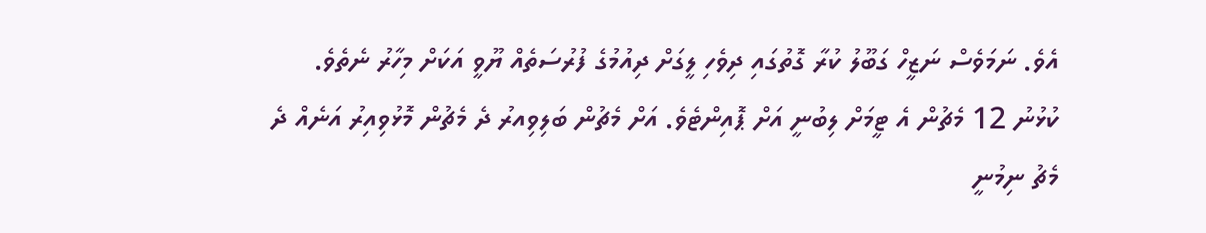އެވެ. ނަމަވެސް ނަޒީހް ގަބޫލު ކުރާ ގޮތުގައި ދިވެހި ލީގަށް ދިއުމުގެ ފުރުސަތެއް ޔޫވީ އަކަށް މިހާރު ނެތެވެ. ކުޅުނު 12 މެޗުން އެ ޓީމަށް ލިބުނީ އަށް ޕޮއިންޓެވެ. އަށް މެޗުން ބަލިވިއރު ދެ މެޗުން މޮޅުވިއިރު އަނެއް ދެ މެޗު ނިމުނީ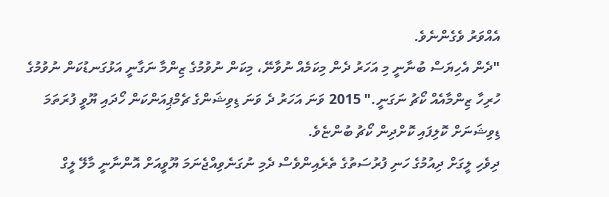އެއްވަރު ވެގެންނެވެ.
"ދެން އެހިޔަސް ބުނާނީ މި އަހަރު ދެން މިކަމެއް ނުވާނޭ، މިކަން ނުވުމުގެ ޒިންމާ ނަގާނީ އަޅުގަނޑުކަން ނުވުމުގެ ހުރިހާ ޒިންމާއެއް ކޯޗު ނަގަނީ." 2015 ވަނަ އަހަރު ދެ ވަނަ ޑިވިޝަންގެ ޗެމްޕިއަންކަން ހޯދައި ޔޫވީ ފުރަތަމަ ޑިވިޝަނަށް ކޮލިފައި ކޮށްދިން ކޯޗު ބުންޏެވެ.
ދިވެހި ލީގަށް ދިއުމުގެ ހަނި ފުރުސަތުގެ ތެރެއިންވެސް ދެމި ނުގަނެވިއްޖެނަމަ ޔޫވީއަށް އޮންނާނީ މާލޭ ލީގް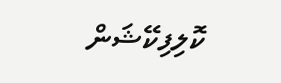ކޮލިފިކޭޝަން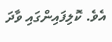އެވެ. ކޮލިފައިންގައި ވާދަ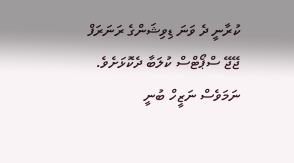ކުރާނީ ދެ ވަނަ ޑިވިޝަންގެ ރަނަރަފް ޖޭޖޭ ސްޕޯޓްސް ކުލަބާ ދެކޮޅަށެވެ.
ނަމަވެސް ނަޒީހް ބުނީ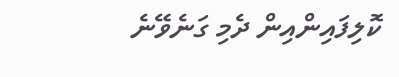ކޮލިފައިންއިން ދެމި ގަނެވޭނެ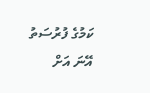ކަމުގެ ފުރުސަތު އޭނަ އަށް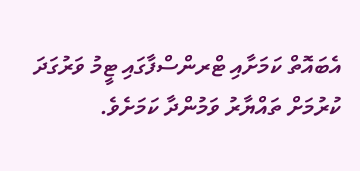އެބައޮތް ކަމަށާއި ޓްރންސްފާގައި ޓީމު ވަރުގަދަ ކުރުމަށް ތައްޔާރު ވަމުންދާ ކަމަށެވެ.